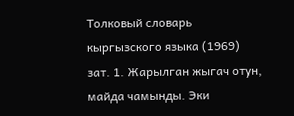Толковый словарь кыргызского языка (1969)
зат. 1. Жарылган жыгач отун, майда чамынды. Эки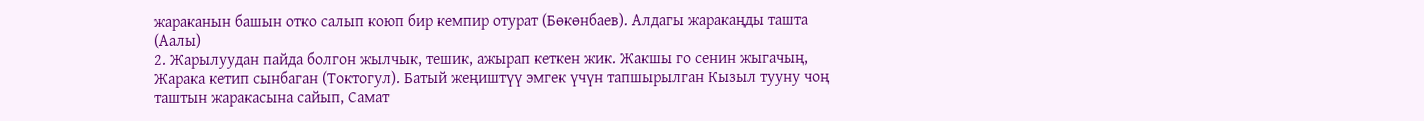жараканын башын отко салып коюп бир кемпир отурат (Бөкөнбаев). Алдагы жаракаңды ташта (Аалы)
2. Жарылуудан пайда болгон жылчык, тешик, ажырап кеткен жик. Жакшы го сенин жыгачың, Жарака кетип сынбаган (Токтогул). Батый жеңиштүү эмгек үчүн тапшырылган Кызыл тууну чоң таштын жаракасына сайып, Самат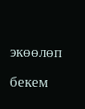экөөлөп бекем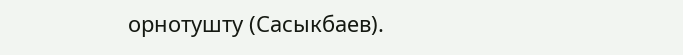орнотушту (Сасыкбаев).